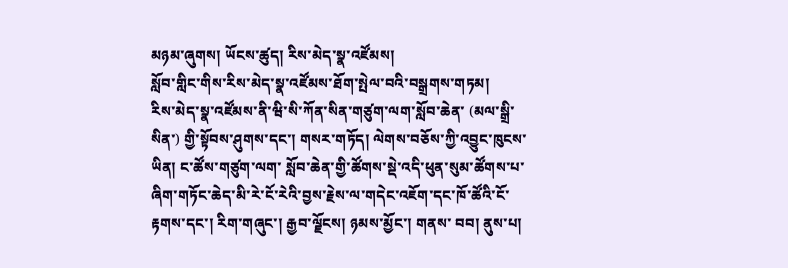མཉམ་ཞུགས། ཡོངས་ཚུད། རིས་མེད་སྣ་འཛོམས།
སློབ་གླིང་གིས་རིས་མེད་སྣ་འཛོམས་ཐོག་སྤེལ་བའི་བསྒྲགས་གཏམ།
རིས་མེད་སྣ་འཛོམས་ནི་ཝི་སི་ཀོན་སིན་གཙུག་ལག་སློབ་ཆེན་ (མལ་སྒྲི་སིན་) གྱི་སྟོབས་ཤུགས་དང་། གསར་གཏོད། ལེགས་བཅོས་ཀྱི་འབྱུང་ཁུངས་ཡིན། ང་ཚོས་གཙུག་ལག་ སློབ་ཆེན་གྱི་ཚོགས་སྡེ་འདི་ཕུན་སུམ་ཚོགས་པ་ཞིག་གཏོང་ཆེད་མི་རེ་ངོ་རེའི་བྱས་རྗེས་ལ་གདེང་འཇོག་དང་ཁོ་ཚོའི་ངོ་རྟགས་དང་། རིག་གཞུང་། རྒྱབ་ལྗོངས། ཉམས་མྱོང་། གནས་ བབ། ནུས་པ།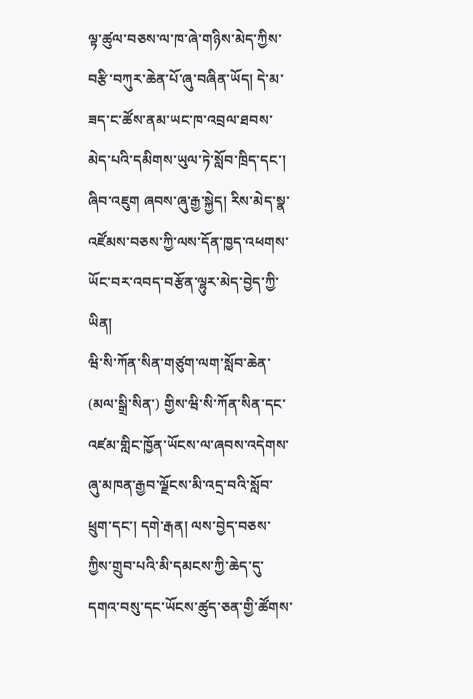ལྟ་ཚུལ་བཅས་ལ་ཁ་ཞེ་གཉིས་མེད་ཀྱིས་བརྩི་བཀུར་ཆེན་པོ་ཞུ་བཞིན་ཡོད། དེ་མ་ཟད་ང་ཚོས་ནམ་ཡང་ཁ་འབྲལ་ཐབས་མེད་པའི་དམིགས་ཡུལ་ཏེ་སློབ་ཁྲིད་དང་། ཞིབ་འཇུག ཞབས་ཞུ་རྒྱ་སྐྱེད། རིས་མེད་སྣ་འཛོམས་བཅས་ཀྱི་ལས་དོན་ཁྱད་འཕགས་ཡོང་བར་འབད་བརྩོན་ལྷུར་མེད་བྱེད་ཀྱི་ཡིན།
ཝི་སི་ཀོན་སིན་གཙུག་ལག་སློབ་ཆེན་ (མལ་སྒྲི་སིན་) གྱིས་ཝི་སི་ཀོན་སིན་དང་འཛམ་གླིང་ཁྱོན་ཡོངས་ལ་ཞབས་འདེགས་ཞུ་མཁན་རྒྱབ་ལྗོངས་མི་འདྲ་བའི་སློབ་ཕྲུག་དང་། དགེ་རྒན། ལས་བྱེད་བཅས་ཀྱིས་གྲུབ་པའི་མི་དམངས་ཀྱི་ཆེད་དུ་དགའ་བསུ་དང་ཡོངས་ཚུད་ཅན་གྱི་ཚོགས་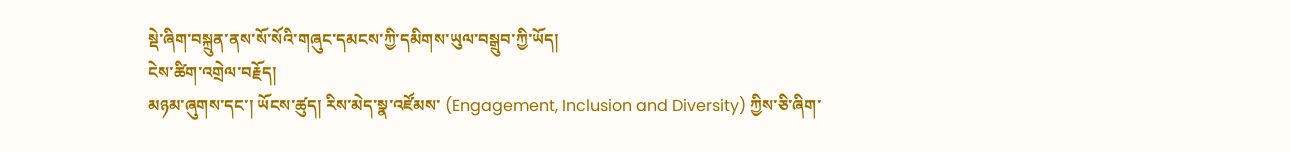སྡེ་ཞིག་བསྐྲུན་ནས་སོ་སོའི་གཞུང་དམངས་ཀྱི་དམིགས་ཡུལ་བསྒྲུབ་ཀྱི་ཡོད།
ངེས་ཚིག་འགྲེལ་བརྗོད།
མཉམ་ཞུགས་དང་། ཡོངས་ཚུད། རིས་མེད་སྣ་འཛོམས་ (Engagement, Inclusion and Diversity) ཀྱིས་ཅི་ཞིག་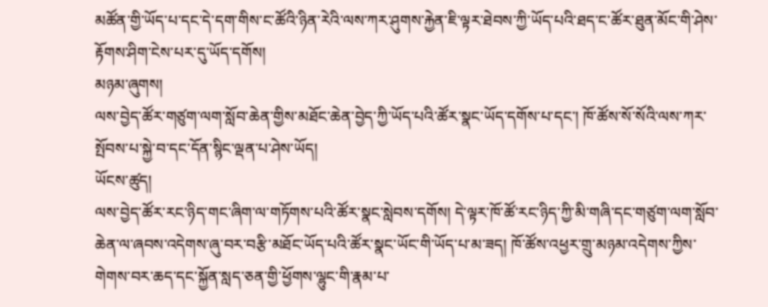མཚོན་གྱི་ཡོད་པ་དང་དེ་དག་གིས་ང་ཚོའི་ཉིན་རེའི་ལས་ཀར་ཤུགས་རྐྱེན་ཇི་ལྟར་ཐེབས་ཀྱི་ཡོད་པའི་ཐད་ང་ཚོར་ཐུན་མོང་གི་ཤེས་རྟོགས་ཤིག་ངེས་པར་དུ་ཡོད་དགོས།
མཉམ་ཞུགས།
ལས་བྱེད་ཚོར་གཙུག་ལག་སློབ་ཆེན་གྱིས་མཐོང་ཆེན་བྱེད་ཀྱི་ཡོད་པའི་ཚོར་སྣང་ཡོད་དགོས་པ་དང་། ཁོ་ཚོས་སོ་སོའི་ལས་ཀར་སྤོབས་པ་སྐྱེ་བ་དང་དོན་སྙིང་ལྡན་པ་ཤེས་ཡོད།
ཡོངས་ཚུད།
ལས་བྱེད་ཚོར་རང་ཉིད་གང་ཞིག་ལ་གཏོགས་པའི་ཚོར་སྣང་སླེབས་དགོས། དེ་ལྟར་ཁོ་ཚོ་རང་ཉིད་ཀྱི་མི་གཞི་དང་གཙུག་ལག་སློབ་ཆེན་ལ་ཞབས་འདེགས་ཞུ་བར་བརྩི་མཐོང་ཡོད་པའི་ཚོར་སྣང་ཡོང་གི་ཡོད་པ་མ་ཟད། ཁོ་ཚོས་འཕྱར་གྲུ་མཉམ་འདེགས་ཀྱིས་གེགས་བར་ཆད་དང་སྐྱོན་སླད་ཅན་གྱི་ཕྱོགས་ལྷུང་གི་རྣམ་པ་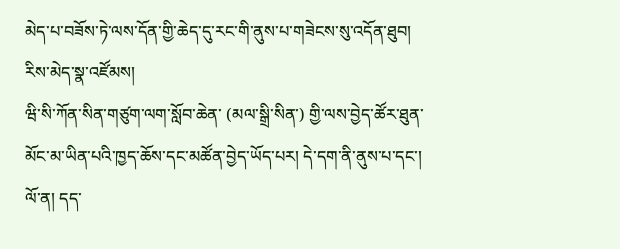མེད་པ་བཟོས་ཏེ་ལས་དོན་གྱི་ཆེད་དུ་རང་གི་ནུས་པ་གཟེངས་སུ་འདོན་ཐུབ།
རིས་མེད་སྣ་འཛོམས།
ཝི་སི་ཀོན་སིན་གཙུག་ལག་སློབ་ཆེན་ (མལ་སྒྲི་སིན་) གྱི་ལས་བྱེད་ཚོར་ཐུན་མོང་མ་ཡིན་པའི་ཁྱད་ཆོས་དང་མཚོན་བྱེད་ཡོད་པར། དེ་དག་ནི་ནུས་པ་དང་། ལོ་ན། དད་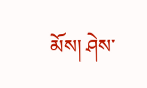མོས། ཤེས་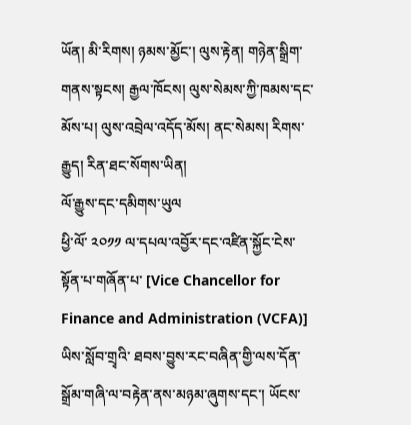ཡོན། མི་རིགས། ཉམས་མྱོང་། ལུས་རྟེན། གཉེན་སྒྲིག་གནས་སྟངས། རྒྱལ་ཁོངས། ལུས་སེམས་ཀྱི་ཁམས་དང་མོས་པ། ལུས་འབྲེལ་འདོད་མོས། ནང་སེམས། རིགས་རྒྱུད། རིན་ཐང་སོགས་ཡིན།
ལོ་རྒྱུས་དང་དམིགས་ཡུལ
ཕྱི་ལོ་ ༢༠༡༡ ལ་དཔལ་འབྱོར་དང་འཛིན་སྐྱོང་ངེས་སྟོན་པ་གཞོན་པ་ [Vice Chancellor for Finance and Administration (VCFA)] ཡིས་སློབ་གྲྭའི་ ཐབས་བྱུས་རང་བཞིན་གྱི་ལས་དོན་སྒྲོམ་གཞི་ལ་བརྟེན་ནས་མཉམ་ཞུགས་དང་། ཡོངས་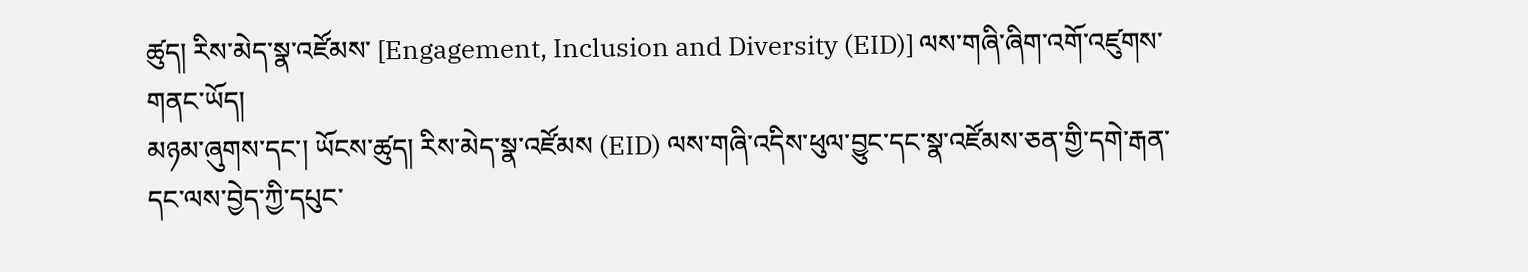ཚུད། རིས་མེད་སྣ་འཛོམས་ [Engagement, Inclusion and Diversity (EID)] ལས་གཞི་ཞིག་འགོ་འཛུགས་གནང་ཡོད།
མཉམ་ཞུགས་དང་། ཡོངས་ཚུད། རིས་མེད་སྣ་འཛོམས (EID) ལས་གཞི་འདིས་ཕུལ་བྱུང་དང་སྣ་འཛོམས་ཅན་གྱི་དགེ་རྒན་དང་ལས་བྱེད་ཀྱི་དཔུང་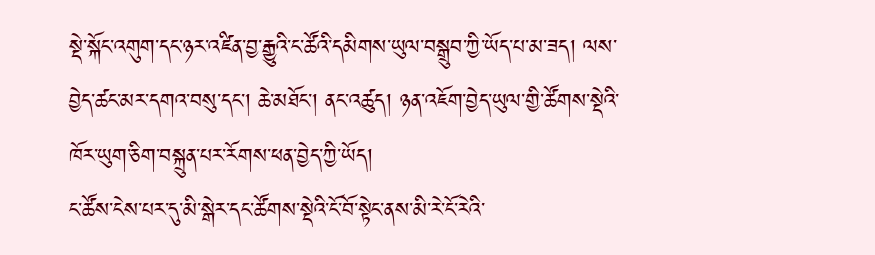སྡེ་སྐོང་འགུག་དང་ཉར་འཛིན་བྱ་རྒྱུའི་ང་ཚོའི་དམིགས་ཡུལ་བསྒྲུབ་ཀྱི་ཡོད་པ་མ་ཟད། ལས་བྱེད་ཚང་མར་དགའ་བསུ་དང་། ཆེ་མཐོང་། ནང་འཚུད། ཉན་འཇོག་བྱེད་ཡུལ་གྱི་ཚོགས་སྡེའི་ཁོར་ཡུག་ཅིག་བསྐྲུན་པར་རོགས་ཕན་བྱེད་ཀྱི་ཡོད།
ང་ཚོས་ངེས་པར་དུ་མི་སྒེར་དང་ཚོགས་སྡེའི་ངོ་བོ་སྟེང་ནས་མི་རེ་ངོ་རེའི་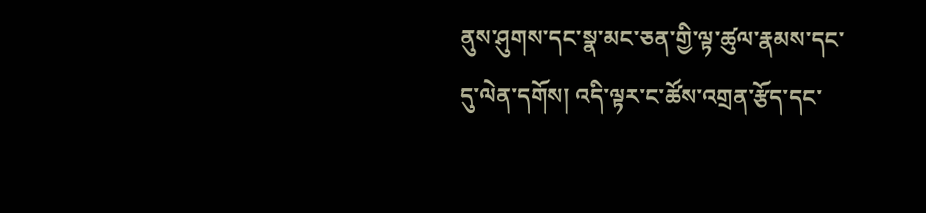ནུས་ཤུགས་དང་སྣ་མང་ཅན་གྱི་ལྟ་ཚུལ་རྣམས་དང་དུ་ལེན་དགོས། འདི་ལྟར་ང་ཚོས་འགྲན་རྩོད་དང་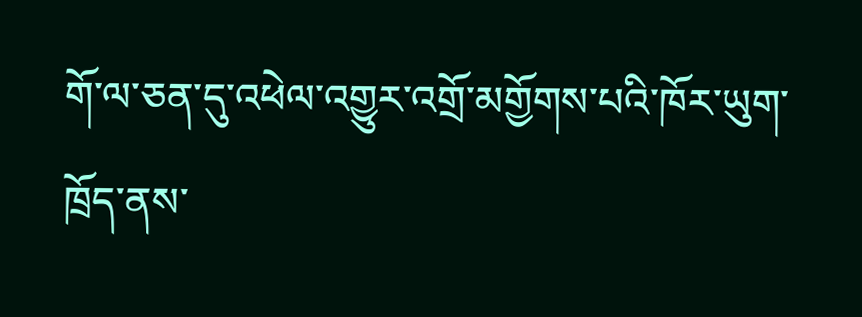གོ་ལ་ཅན་དུ་འཕེལ་འགྱུར་འགྲོ་མགྱོགས་པའི་ཁོར་ཡུག་ཁྲོད་ནས་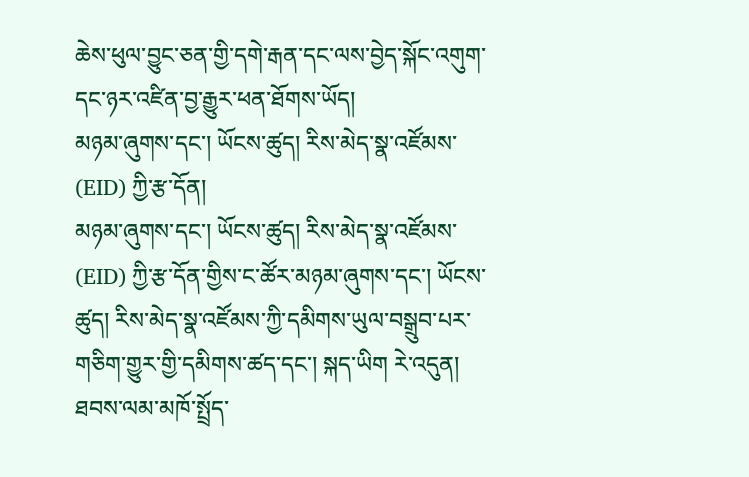ཆེས་ཕུལ་བྱུང་ཅན་གྱི་དགེ་རྒན་དང་ལས་བྱེད་སྐོང་འགུག་དང་ཉར་འཛིན་བྱ་རྒྱུར་ཕན་ཐོགས་ཡོད།
མཉམ་ཞུགས་དང་། ཡོངས་ཚུད། རིས་མེད་སྣ་འཛོམས་ (EID) ཀྱི་རྩ་དོན།
མཉམ་ཞུགས་དང་། ཡོངས་ཚུད། རིས་མེད་སྣ་འཛོམས་ (EID) ཀྱི་རྩ་དོན་གྱིས་ང་ཚོར་མཉམ་ཞུགས་དང་། ཡོངས་ཚུད། རིས་མེད་སྣ་འཛོམས་ཀྱི་དམིགས་ཡུལ་བསྒྲུབ་པར་གཅིག་གྱུར་གྱི་དམིགས་ཚད་དང་། སྐད་ཡིག རེ་འདུན། ཐབས་ལམ་མཁོ་སྤྲོད་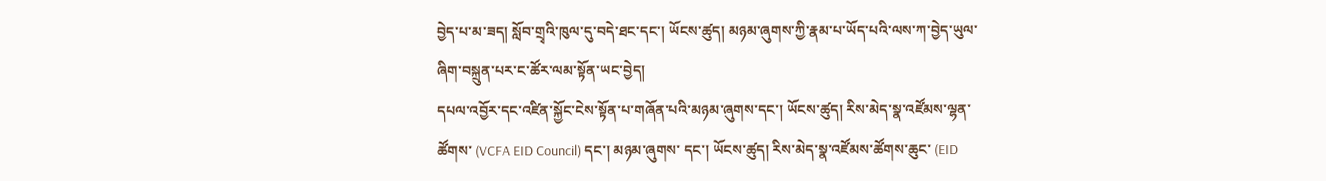བྱེད་པ་མ་ཟད། སློབ་གྲྭའི་ཁུལ་དུ་བདེ་ཐང་དང་། ཡོངས་ཚུད། མཉམ་ཞུགས་ཀྱི་རྣམ་པ་ཡོད་པའི་ལས་ཀ་བྱེད་ཡུལ་ཞིག་བསྐྲུན་པར་ང་ཚོར་ལམ་སྟོན་ཡང་བྱེད།
དཔལ་འབྱོར་དང་འཛིན་སྐྱོང་ངེས་སྟོན་པ་གཞོན་པའི་མཉམ་ཞུགས་དང་། ཡོངས་ཚུད། རིས་མེད་སྣ་འཛོམས་ལྷན་ཚོགས་ (VCFA EID Council) དང་། མཉམ་ཞུགས་ དང་། ཡོངས་ཚུད། རིས་མེད་སྣ་འཛོམས་ཚོགས་ཆུང་ (EID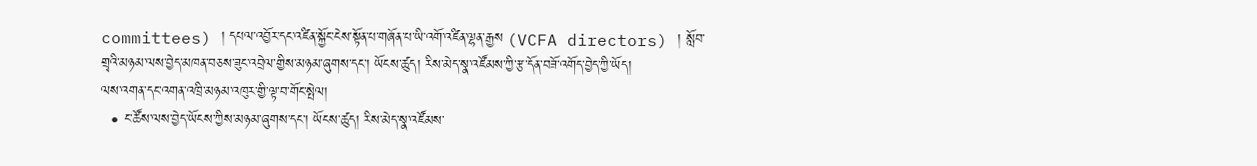committees) ། དཔལ་འབྱོར་དང་འཛིན་སྐྱོང་ངེས་སྟོན་པ་གཞོན་པ་ཡི་འགོ་འཛིན་ལྷན་རྒྱས (VCFA directors) ། སློབ་གྲྭའི་མཉམ་ལས་བྱེད་མཁན་བཅས་ཟུང་འབྲེལ་གྱིས་མཉམ་ཞུགས་དང་། ཡོངས་ཚུད། རིས་མེད་སྣ་འཛོམས་ཀྱི་རྩ་དོན་བཟོ་འགོད་བྱེད་ཀྱི་ཡོད།
ལས་འགན་དང་འགན་འཁྲི་མཉམ་འཁུར་གྱི་ལྟ་བ་གོང་སྤེལ།
  • ང་ཚོས་ལས་བྱེད་ཡོངས་ཀྱིས་མཉམ་ཞུགས་དང་། ཡོངས་ཚུད། རིས་མེད་སྣ་འཛོམས་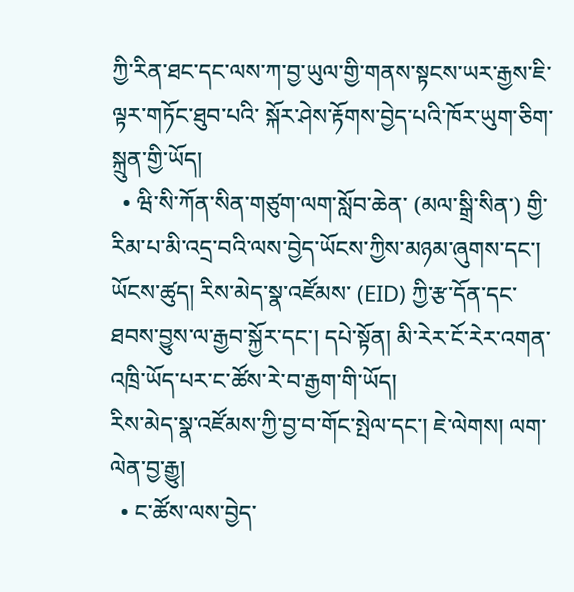ཀྱི་རིན་ཐང་དང་ལས་ཀ་བྱ་ཡུལ་གྱི་གནས་སྟངས་ཡར་རྒྱས་ཇི་ལྟར་གཏོང་ཐུབ་པའི་ སྐོར་ཤེས་རྟོགས་བྱེད་པའི་ཁོར་ཡུག་ཅིག་སྐྲུན་གྱི་ཡོད།
  • ཝི་སི་ཀོན་སིན་གཙུག་ལག་སློབ་ཆེན་ (མལ་སྒྲི་སིན་) གྱི་རིམ་པ་མི་འདྲ་བའི་ལས་བྱེད་ཡོངས་ཀྱིས་མཉམ་ཞུགས་དང་། ཡོངས་ཚུད། རིས་མེད་སྣ་འཛོམས་ (EID) ཀྱི་རྩ་དོན་དང་ཐབས་བྱུས་ལ་རྒྱབ་སྐྱོར་དང་། དཔེ་སྟོན། མི་རེར་ངོ་རེར་འགན་འཁྲི་ཡོད་པར་ང་ཚོས་རེ་བ་རྒྱག་གི་ཡོད།
རིས་མེད་སྣ་འཛོམས་ཀྱི་བྱ་བ་གོང་སྤེལ་དང་། ཇེ་ལེགས། ལག་ལེན་བྱ་རྒྱུ།
  • ང་ཚོས་ལས་བྱེད་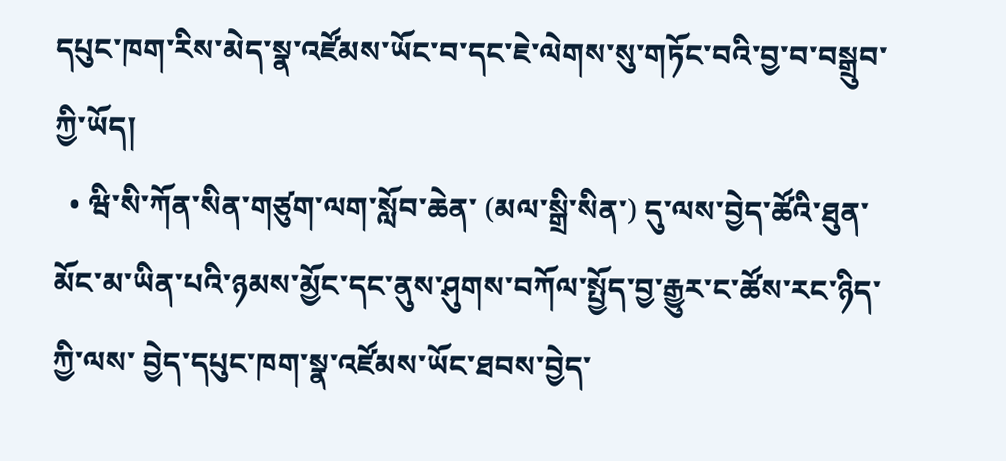དཔུང་ཁག་རིས་མེད་སྣ་འཛོམས་ཡོང་བ་དང་ཇེ་ལེགས་སུ་གཏོང་བའི་བྱ་བ་བསྒྲུབ་ཀྱི་ཡོད།
  • ཝི་སི་ཀོན་སིན་གཙུག་ལག་སློབ་ཆེན་ (མལ་སྒྲི་སིན་) དུ་ལས་བྱེད་ཚོའི་ཐུན་མོང་མ་ཡིན་པའི་ཉམས་མྱོང་དང་ནུས་ཤུགས་བཀོལ་སྤྱོད་བྱ་རྒྱུར་ང་ཚོས་རང་ཉིད་ཀྱི་ལས་ བྱེད་དཔུང་ཁག་སྣ་འཛོམས་ཡོང་ཐབས་བྱེད་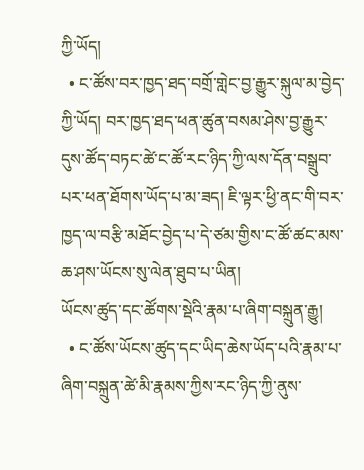ཀྱི་ཡོད།
  • ང་ཚོས་བར་ཁྱད་ཐད་བགྲོ་གླེང་བྱ་རྒྱུར་སྐུལ་མ་བྱེད་ཀྱི་ཡོད། བར་ཁྱད་ཐད་ཕན་ཚུན་བསམ་ཤེས་བྱ་རྒྱུར་དུས་ཚོད་བཏང་ཚེ་ང་ཚོ་རང་ཉིད་ཀྱི་ལས་དོན་བསྒྲུབ་པར་ཕན་ཐོགས་ཡོད་པ་མ་ཟད། ཇི་ལྟར་ཕྱི་ནང་གི་བར་ཁྱད་ལ་བརྩི་མཐོང་བྱེད་པ་དེ་ཙམ་གྱིས་ང་ཚོ་ཚང་མས་ཆ་ཤས་ཡོངས་སུ་ལེན་ཐུབ་པ་ཡིན།
ཡོངས་ཚུད་དང་ཚོགས་སྡེའི་རྣམ་པ་ཞིག་བསྐྲུན་རྒྱུ།
  • ང་ཚོས་ཡོངས་ཚུད་དང་ཡིད་ཆེས་ཡོད་པའི་རྣམ་པ་ཞིག་བསྐྲུན་ཚེ་མི་རྣམས་ཀྱིས་རང་ཉིད་ཀྱི་ནུས་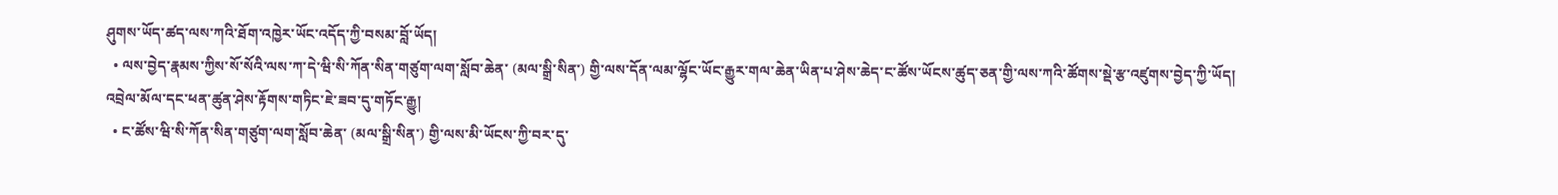ཤུགས་ཡོད་ཚད་ལས་ཀའི་ཐོག་འཁྱེར་ཡོང་འདོད་ཀྱི་བསམ་བློ་ཡོད།
  • ལས་བྱེད་རྣམས་ཀྱིས་སོ་སོའི་ལས་ཀ་དེ་ཝི་སི་ཀོན་སིན་གཙུག་ལག་སློབ་ཆེན་ (མལ་སྒྲི་སིན་) གྱི་ལས་དོན་ལམ་ལྷོང་ཡོང་རྒྱུར་གལ་ཆེན་ཡིན་པ་ཤེས་ཆེད་ང་ཚོས་ཡོངས་ཚུད་ཅན་གྱི་ལས་ཀའི་ཚོགས་སྡེ་རྩ་འཛུགས་བྱེད་ཀྱི་ཡོད།
འབྲེལ་མོལ་དང་ཕན་ཚུན་ཤེས་རྟོགས་གཏིང་ཇེ་ཟབ་དུ་གཏོང་རྒྱུ།
  • ང་ཚོས་ཝི་སི་ཀོན་སིན་གཙུག་ལག་སློབ་ཆེན་ (མལ་སྒྲི་སིན་) གྱི་ལས་མི་ཡོངས་ཀྱི་བར་དུ་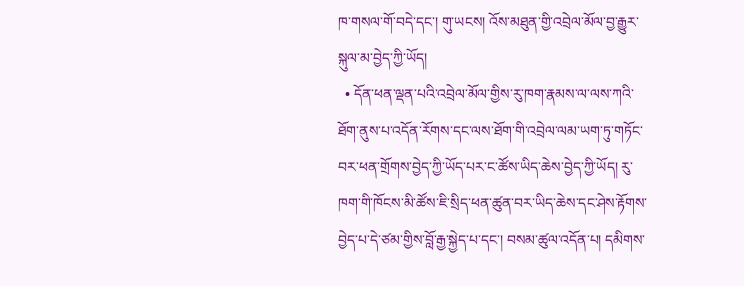ཁ་གསལ་གོ་བདེ་དང་། གུ་ཡངས། འོས་མཐུན་གྱི་འབྲེལ་མོལ་བྱ་རྒྱུར་སྐུལ་མ་བྱེད་ཀྱི་ཡོད།
  • དོན་ཕན་ལྡན་པའི་འབྲེལ་མོལ་གྱིས་རུ་ཁག་རྣམས་ལ་ལས་ཀའི་ཐོག་ནུས་པ་འདོན་རོགས་དང་ལས་ཐོག་གི་འབྲེལ་ལམ་ཡག་ཏུ་གཏོང་བར་ཕན་གྲོགས་བྱེད་ཀྱི་ཡོད་པར་ང་ཚོས་ཡིད་ཆེས་བྱེད་ཀྱི་ཡོད། རུ་ཁག་གི་ཁོངས་མི་ཚོས་ཇི་སྲིད་ཕན་ཚུན་བར་ཡིད་ཆེས་དང་ཤེས་རྟོགས་བྱེད་པ་དེ་ཙམ་གྱིས་བློ་རྒྱ་སྐྱེད་པ་དང་། བསམ་ཚུལ་འདོན་པ། དམིགས་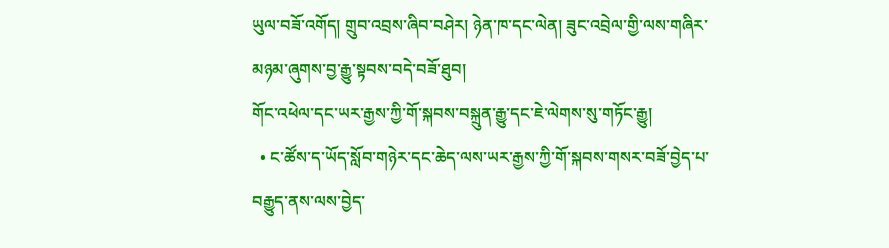ཡུལ་བཟོ་འགོད། གྲུབ་འབྲས་ཞིབ་བཤེར། ཉེན་ཁ་དང་ལེན། ཟུང་འབྲེལ་གྱི་ལས་གཞིར་མཉམ་ཞུགས་བྱ་རྒྱུ་སྟབས་བདེ་བཟོ་ཐུབ།
གོང་འཕེལ་དང་ཡར་རྒྱས་ཀྱི་གོ་སྐབས་བསྐྲུན་རྒྱུ་དང་ཇེ་ལེགས་སུ་གཏོང་རྒྱུ།
  • ང་ཚོས་ད་ཡོད་སློབ་གཉེར་དང་ཆེད་ལས་ཡར་རྒྱས་ཀྱི་གོ་སྐབས་གསར་བཟོ་བྱེད་པ་བརྒྱུད་ནས་ལས་བྱེད་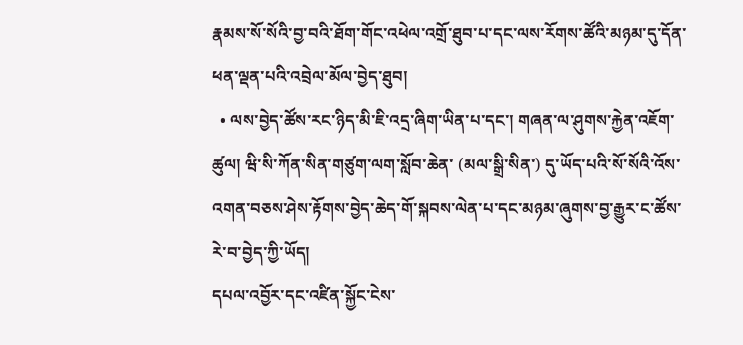རྣམས་སོ་སོའི་བྱ་བའི་ཐོག་གོང་འཕེལ་འགྲོ་ཐུབ་པ་དང་ལས་རོགས་ཚོའི་མཉམ་དུ་དོན་ཕན་ལྡན་པའི་འབྲེལ་མོལ་བྱེད་ཐུབ།
  • ལས་བྱེད་ཚོས་རང་ཉིད་མི་ཇི་འདྲ་ཞིག་ཡིན་པ་དང་། གཞན་ལ་ཤུགས་རྐྱེན་འཇོག་ཚུལ། ཝི་སི་ཀོན་སིན་གཙུག་ལག་སློབ་ཆེན་ (མལ་སྒྲི་སིན་) དུ་ཡོད་པའི་སོ་སོའི་འོས་འགན་བཅས་ཤེས་རྟོགས་བྱེད་ཆེད་གོ་སྐབས་ལེན་པ་དང་མཉམ་ཞུགས་བྱ་རྒྱུར་ང་ཚོས་རེ་བ་བྱེད་ཀྱི་ཡོད།
དཔལ་འབྱོར་དང་འཛིན་སྐྱོང་ངེས་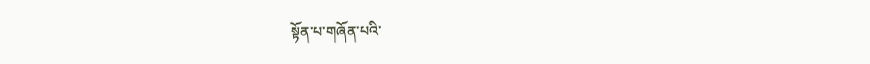སྟོན་པ་གཞོན་པའི་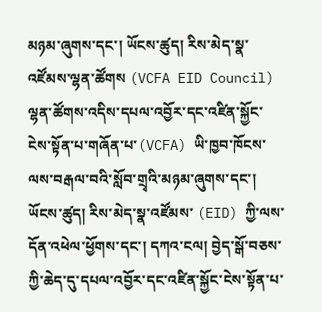མཉམ་ཞུགས་དང་། ཡོངས་ཚུད། རིས་མེད་སྣ་འཛོམས་ལྷན་ཚོགས (VCFA EID Council)
ལྷན་ཚོགས་འདིས་དཔལ་འབྱོར་དང་འཛིན་སྐྱོང་ངེས་སྟོན་པ་གཞོན་པ་(VCFA) ཡི་ཁྱབ་ཁོངས་ལས་བརྒལ་བའི་སློབ་གྲྭའི་མཉམ་ཞུགས་དང་། ཡོངས་ཚུད། རིས་མེད་སྣ་འཛོམས་ (EID) ཀྱི་ལས་དོན་འཕེལ་ཕྱོགས་དང་། དཀའ་ངལ། བྱེད་སྒོ་བཅས་ཀྱི་ཆེད་དུ་དཔལ་འབྱོར་དང་འཛིན་སྐྱོང་ངེས་སྟོན་པ་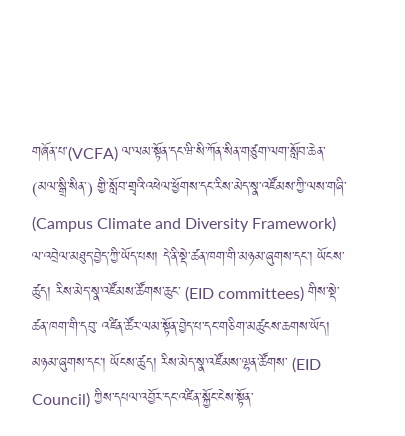གཞོན་པ་(VCFA) ལ་ལམ་སྟོན་དང་ཝི་སི་ཀོན་སིན་གཙུག་ལག་སློབ་ཆེན་ (མལ་སྒྲི་སིན་) གྱི་སློབ་གྲྭའི་འཕེལ་ཕྱོགས་དང་རིས་མེད་སྣ་འཛོམས་ཀྱི་ལས་གཞི་ (Campus Climate and Diversity Framework) ལ་འབྲེལ་མཐུད་བྱེད་ཀྱི་ཡོད་པས། དེ་ནི་སྡེ་ཚན་ཁག་གི་མཉམ་ཞུགས་དང་། ཡོངས་ཚུད། རིས་མེད་སྣ་འཛོམས་ཚོགས་ཆུང་ (EID committees) གིས་སྡེ་ཚན་ཁག་གི་དབུ་ འཛིན་ཚོར་ལམ་སྟོན་བྱེད་པ་དང་གཅིག་མཚུངས་ཆགས་ཡོད།
མཉམ་ཞུགས་དང་། ཡོངས་ཚུད། རིས་མེད་སྣ་འཛོམས་ལྷན་ཚོགས་ (EID Council) ཀྱིས་དཔལ་འབྱོར་དང་འཛིན་སྐྱོང་ངེས་སྟོན་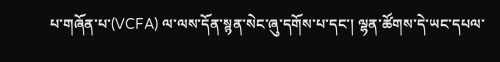པ་གཞོན་པ་(VCFA) ལ་ལས་དོན་སྙན་སེང་ཞུ་དགོས་པ་དང་། ལྷན་ཚོགས་དེ་ཡང་དཔལ་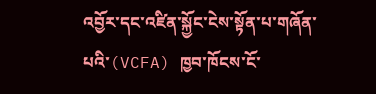འབྱོར་དང་འཛིན་སྐྱོང་ངེས་སྟོན་པ་གཞོན་པའི་(VCFA) ཁྱབ་ཁོངས་ངོ་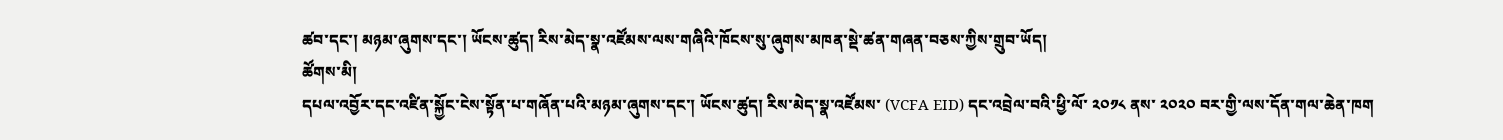ཚབ་དང་། མཉམ་ཞུགས་དང་། ཡོངས་ཚུད། རིས་མེད་སྣ་འཛོམས་ལས་གཞིའི་ཁོངས་སུ་ཞུགས་མཁན་སྡེ་ཚན་གཞན་བཅས་ཀྱིས་གྲུབ་ཡོད།
ཚོགས་མི།
དཔལ་འབྱོར་དང་འཛིན་སྐྱོང་ངེས་སྟོན་པ་གཞོན་པའི་མཉམ་ཞུགས་དང་། ཡོངས་ཚུད། རིས་མེད་སྣ་འཛོམས་ (VCFA EID) དང་འབྲེལ་བའི་ཕྱི་ལོ་ ༢༠༡༨ ནས་ ༢༠༢༠ བར་གྱི་ལས་དོན་གལ་ཆེན་ཁག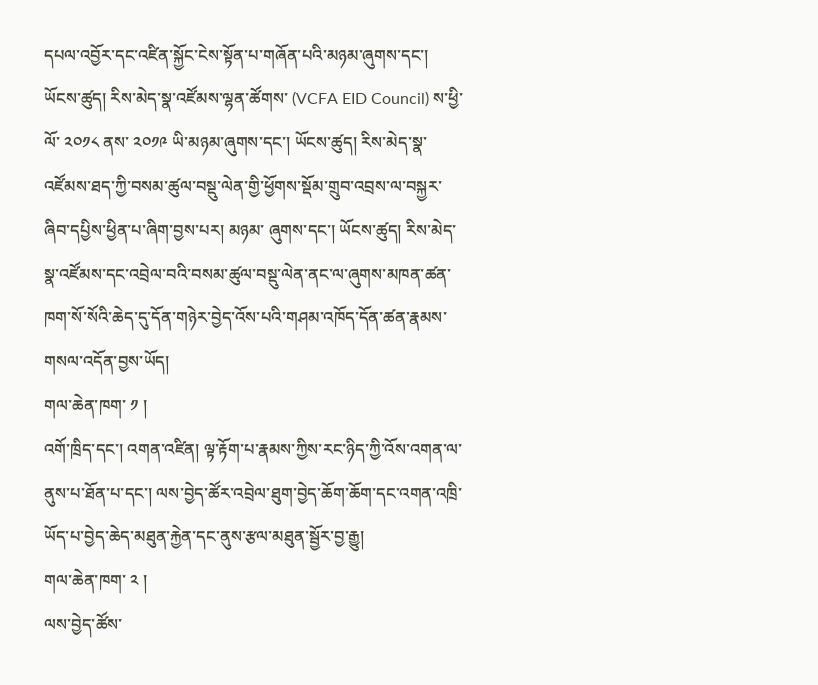དཔལ་འབྱོར་དང་འཛིན་སྐྱོང་ངེས་སྟོན་པ་གཞོན་པའི་མཉམ་ཞུགས་དང་། ཡོངས་ཚུད། རིས་མེད་སྣ་འཛོམས་ལྷན་ཚོགས་ (VCFA EID Council) ས་ཕྱི་ལོ་ ༢༠༡༨ ནས་ ༢༠༡༩ ཡི་མཉམ་ཞུགས་དང་། ཡོངས་ཚུད། རིས་མེད་སྣ་འཛོམས་ཐད་ཀྱི་བསམ་ཚུལ་བསྡུ་ལེན་གྱི་ཕྱོགས་སྡོམ་གྲུབ་འབྲས་ལ་བསྐྱར་ཞིབ་དཔྱིས་ཕྱིན་པ་ཞིག་བྱས་པར། མཉམ་ ཞུགས་དང་། ཡོངས་ཚུད། རིས་མེད་སྣ་འཛོམས་དང་འབྲེལ་བའི་བསམ་ཚུལ་བསྡུ་ལེན་ནང་ལ་ཞུགས་མཁན་ཚན་ཁག་སོ་སོའི་ཆེད་དུ་དོན་གཉེར་བྱེད་འོས་པའི་གཤམ་འཁོད་དོན་ཚན་རྣམས་གསལ་འདོན་བྱས་ཡོད།
གལ་ཆེན་ཁག་ ༡ །
འགོ་ཁྲིད་དང་། འགན་འཛིན། ལྟ་རྟོག་པ་རྣམས་ཀྱིས་རང་ཉིད་ཀྱི་འོས་འགན་ལ་ནུས་པ་ཐོན་པ་དང་། ལས་བྱེད་ཚོར་འབྲེལ་ཐུག་བྱེད་ཆོག་ཆོག་དང་འགན་འཁྲི་ཡོད་པ་བྱེད་ཆེད་མཐུན་རྐྱེན་དང་ནུས་རྩལ་མཐུན་སྦྱོར་བྱ་རྒྱུ།
གལ་ཆེན་ཁག་ ༢ །
ལས་བྱེད་ཚོས་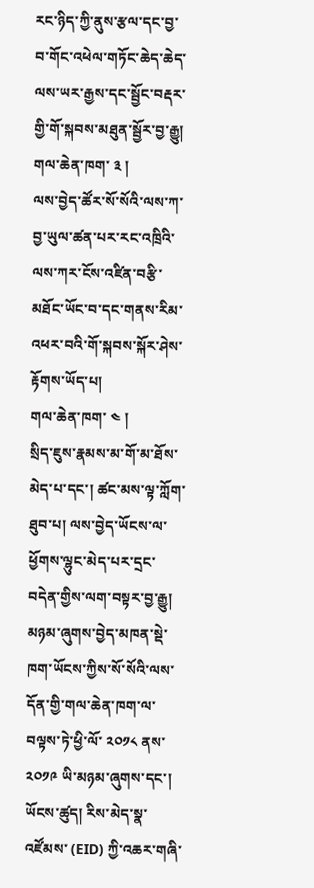རང་ཉིད་ཀྱི་ནུས་རྩལ་དང་བྱ་བ་གོང་འཕེལ་གཏོང་ཆེད་ཆེད་ལས་ཡར་རྒྱས་དང་སྦྱོང་བརྡར་གྱི་གོ་སྐབས་མཐུན་སྦྱོར་བྱ་རྒྱུ།
གལ་ཆེན་ཁག་ ༣ །
ལས་བྱེད་ཚོར་སོ་སོའི་ལས་ཀ་བྱ་ཡུལ་ཚན་པར་རང་འཁྲིའི་ལས་ཀར་ངོས་འཛིན་བརྩི་མཐོང་ཡོང་བ་དང་གནས་རིམ་འཕར་བའི་གོ་སྐབས་སྐོར་ཤེས་རྟོགས་ཡོད་པ།
གལ་ཆེན་ཁག་ ༤ །
སྲིད་ཇུས་རྣམས་མ་གོ་མ་ཐོས་མེད་པ་དང་། ཚང་མས་ལྟ་ཀློག་ཐུབ་པ། ལས་བྱེད་ཡོངས་ལ་ཕྱོགས་ལྷུང་མེད་པར་དྲང་བདེན་གྱིས་ལག་བསྟར་བྱ་རྒྱུ།
མཉམ་ཞུགས་བྱེད་མཁན་སྡེ་ཁག་ཡོངས་ཀྱིས་སོ་སོའི་ལས་དོན་གྱི་གལ་ཆེན་ཁག་ལ་བལྟས་ཏེ་ཕྱི་ལོ་ ༢༠༡༨ ནས་ ༢༠༡༩ ཡི་མཉམ་ཞུགས་དང་། ཡོངས་ཚུད། རིས་མེད་སྣ་འཛོམས་ (EID) ཀྱི་འཆར་གཞི་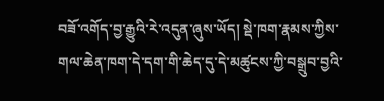བཟོ་འགོད་བྱ་རྒྱུའི་རེ་འདུན་ཞུས་ཡོད། སྡེ་ཁག་རྣམས་ཀྱིས་གལ་ཆེན་ཁག་དེ་དག་གི་ཆེད་དུ་དེ་མཚུངས་ཀྱི་བསྒྲུབ་བྱའི་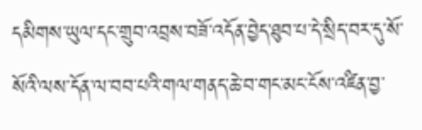དམིགས་ཡུལ་དང་གྲུབ་འབྲས་བཟོ་འདོན་བྱེད་ཐུབ་པ་དེ་སྲིད་བར་དུ་སོ་སོའི་ལས་དོན་ལ་བབ་པའི་གལ་གནད་ཆེ་བ་གང་མང་ངོས་འཛིན་བྱ་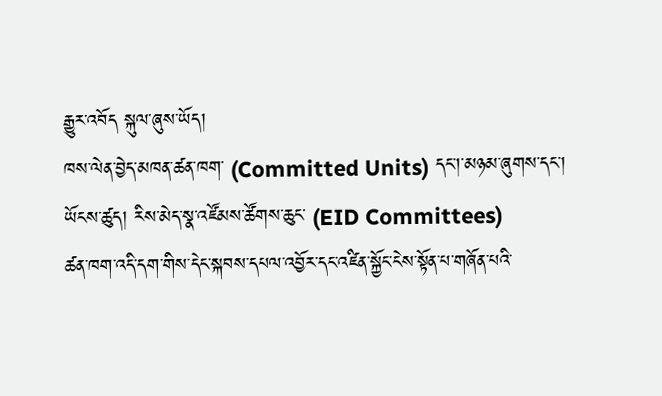རྒྱུར་འབོད སྐུལ་ཞུས་ཡོད།
ཁས་ལེན་བྱེད་མཁན་ཚན་ཁག་ (Committed Units) དང་།་མཉམ་ཞུགས་དང་། ཡོངས་ཚུད། རིས་མེད་སྣ་འཛོམས་ཚོགས་ཆུང་ (EID Committees)
ཚན་ཁག་འདི་དག་གིས་དེང་སྐབས་དཔལ་འབྱོར་དང་འཛིན་སྐྱོང་ངེས་སྟོན་པ་གཞོན་པའི་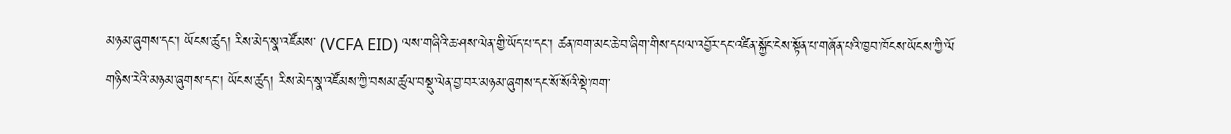མཉམ་ཞུགས་དང་། ཡོངས་ཚུད། རིས་མེད་སྣ་འཛོམས་ (VCFA EID) ལས་གཞིའི་ཆ་ཤས་ལེན་གྱི་ཡོད་པ་དང་། ཚན་ཁག་མང་ཆེ་བ་ཞིག་གིས་དཔལ་འབྱོར་དང་འཛིན་སྐྱོང་ངེས་སྟོན་པ་གཞོན་པའི་ཁྱབ་ཁོངས་ཡོངས་ཀྱི་ལོ གཉིས་རེའི་མཉམ་ཞུགས་དང་། ཡོངས་ཚུད། རིས་མེད་སྣ་འཛོམས་ཀྱི་བསམ་ཚུལ་བསྡུ་ལེན་བྱ་བར་མཉམ་ཞུགས་དང་སོ་སོའི་སྡེ་ཁག་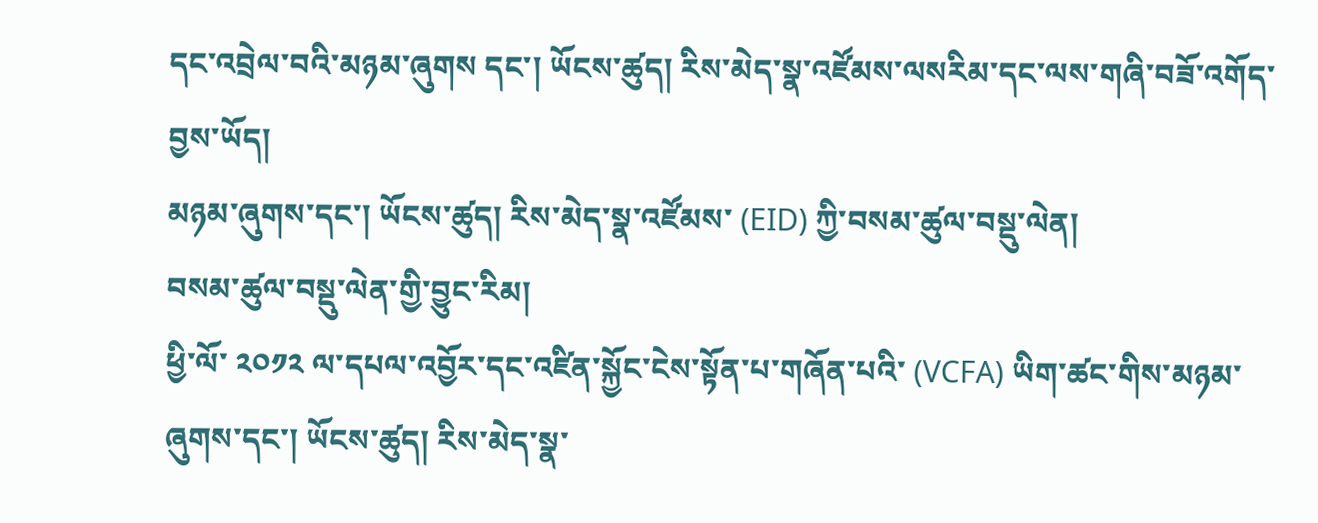དང་འབྲེལ་བའི་མཉམ་ཞུགས དང་། ཡོངས་ཚུད། རིས་མེད་སྣ་འཛོམས་ལསརིམ་དང་ལས་གཞི་བཟོ་འགོད་བྱས་ཡོད།
མཉམ་ཞུགས་དང་། ཡོངས་ཚུད། རིས་མེད་སྣ་འཛོམས་ (EID) ཀྱི་བསམ་ཚུལ་བསྡུ་ལེན།
བསམ་ཚུལ་བསྡུ་ལེན་གྱི་བྱུང་རིམ།
ཕྱི་ལོ་ ༢༠༡༢ ལ་དཔལ་འབྱོར་དང་འཛིན་སྐྱོང་ངེས་སྟོན་པ་གཞོན་པའི་ (VCFA) ཡིག་ཚང་གིས་མཉམ་ཞུགས་དང་། ཡོངས་ཚུད། རིས་མེད་སྣ་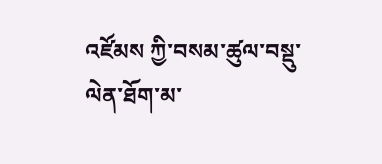འཛོམས ཀྱི་བསམ་ཚུལ་བསྡུ་ལེན་ཐོག་མ་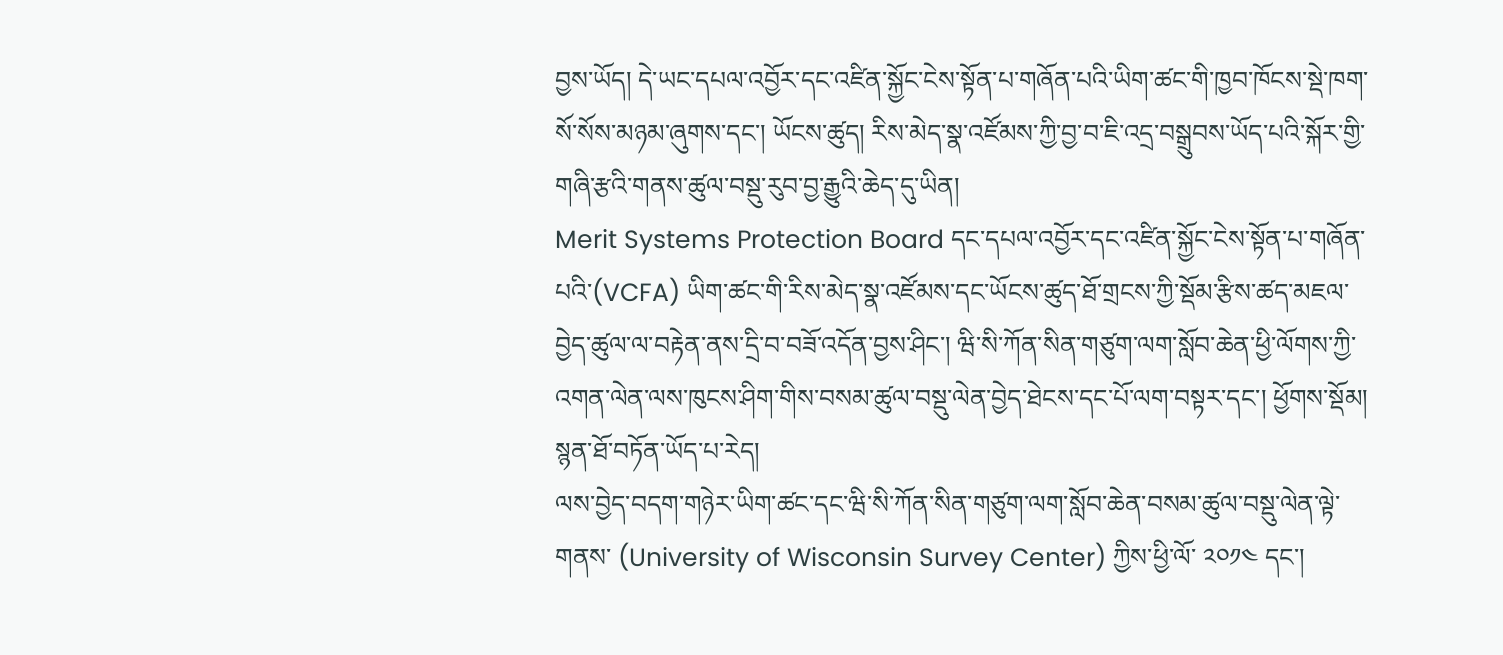བྱས་ཡོད། དེ་ཡང་དཔལ་འབྱོར་དང་འཛིན་སྐྱོང་ངེས་སྟོན་པ་གཞོན་པའི་ཡིག་ཚང་གི་ཁྱབ་ཁོངས་སྡེ་ཁག་སོ་སོས་མཉམ་ཞུགས་དང་། ཡོངས་ཚུད། རིས་མེད་སྣ་འཛོམས་ཀྱི་བྱ་བ་ཇི་འདྲ་བསྒྲུབས་ཡོད་པའི་སྐོར་གྱི་གཞི་རྩའི་གནས་ཚུལ་བསྡུ་རུབ་བྱ་རྒྱུའི་ཆེད་དུ་ཡིན།
Merit Systems Protection Board དང་དཔལ་འབྱོར་དང་འཛིན་སྐྱོང་ངེས་སྟོན་པ་གཞོན་པའི་(VCFA) ཡིག་ཚང་གི་རིས་མེད་སྣ་འཛོམས་དང་ཡོངས་ཚུད་ཐོ་གྲངས་ཀྱི་སྡོམ་རྩིས་ཚད་མཇལ་བྱེད་ཚུལ་ལ་བརྟེན་ནས་དྲི་བ་བཟོ་འདོན་བྱས་ཤིང་། ཝི་སི་ཀོན་སིན་གཙུག་ལག་སློབ་ཆེན་ཕྱི་ལོགས་ཀྱི་འགན་ལེན་ལས་ཁུངས་ཤིག་གིས་བསམ་ཚུལ་བསྡུ་ལེན་བྱེད་ཐེངས་དང་པོ་ལག་བསྟར་དང་། ཕྱོགས་སྡོམ། སྙན་ཐོ་བཏོན་ཡོད་པ་རེད།
ལས་བྱེད་བདག་གཉེར་ཡིག་ཚང་དང་ཝི་སི་ཀོན་སིན་གཙུག་ལག་སློབ་ཆེན་བསམ་ཚུལ་བསྡུ་ལེན་ལྟེ་གནས་ (University of Wisconsin Survey Center) ཀྱིས་ཕྱི་ལོ་ ༢༠༡༤ དང་།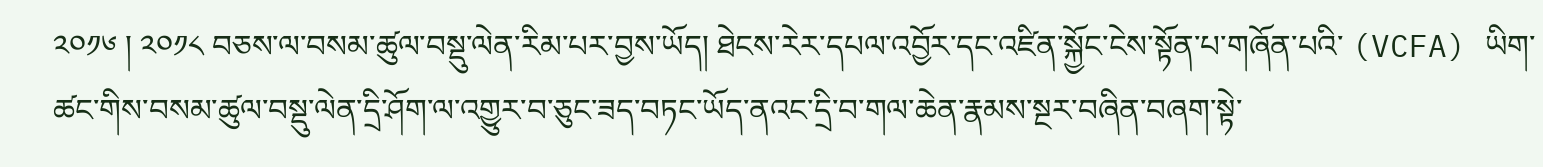༢༠༡༦ ། ༢༠༡༨ བཅས་ལ་བསམ་ཚུལ་བསྡུ་ལེན་རིམ་པར་བྱས་ཡོད། ཐེངས་རེར་དཔལ་འབྱོར་དང་འཛིན་སྐྱོང་ངེས་སྟོན་པ་གཞོན་པའི་ (VCFA) ཡིག་ཚང་གིས་བསམ་ཚུལ་བསྡུ་ལེན་དྲི་ཤོག་ལ་འགྱུར་བ་ཅུང་ཟད་བཏང་ཡོད་ནའང་དྲི་བ་གལ་ཆེན་རྣམས་སྔར་བཞིན་བཞག་སྟེ་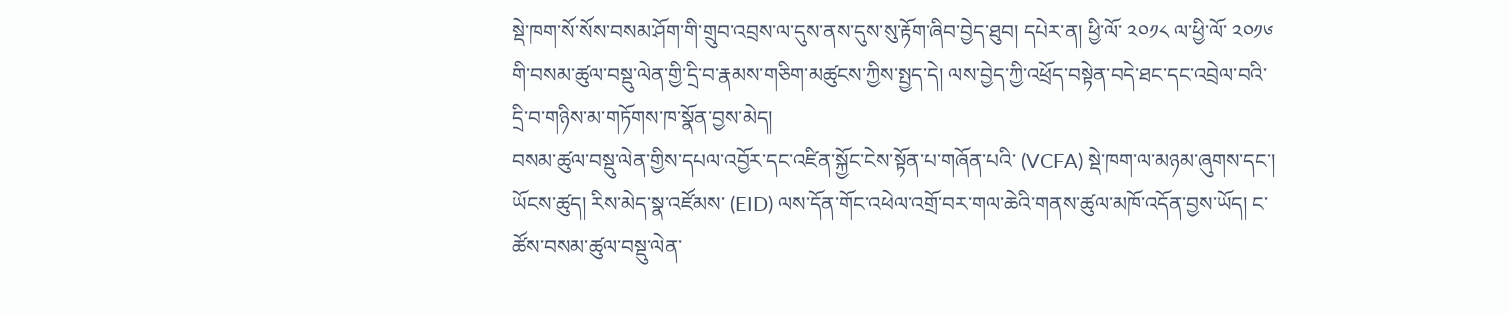སྡེ་ཁག་སོ་སོས་བསམ་ཤོག་གི་གྲུབ་འབྲས་ལ་དུས་ནས་དུས་སུ་རྟོག་ཞིབ་བྱེད་ཐུབ། དཔེར་ན། ཕྱི་ལོ་ ༢༠༡༨ ལ་ཕྱི་ལོ་ ༢༠༡༦ གི་བསམ་ཚུལ་བསྡུ་ལེན་གྱི་དྲི་བ་རྣམས་གཅིག་མཚུངས་ཀྱིས་སྤྱད་དེ། ལས་བྱེད་ཀྱི་འཕྲོད་བསྟེན་བདེ་ཐང་དང་འབྲེལ་བའི་དྲི་བ་གཉིས་མ་གཏོགས་ཁ་སྣོན་བྱས་མེད།
བསམ་ཚུལ་བསྡུ་ལེན་གྱིས་དཔལ་འབྱོར་དང་འཛིན་སྐྱོང་ངེས་སྟོན་པ་གཞོན་པའི་ (VCFA) སྡེ་ཁག་ལ་མཉམ་ཞུགས་དང་། ཡོངས་ཚུད། རིས་མེད་སྣ་འཛོམས་ (EID) ལས་དོན་གོང་འཕེལ་འགྲོ་བར་གལ་ཆེའི་གནས་ཚུལ་མཁོ་འདོན་བྱས་ཡོད། ང་ཚོས་བསམ་ཚུལ་བསྡུ་ལེན་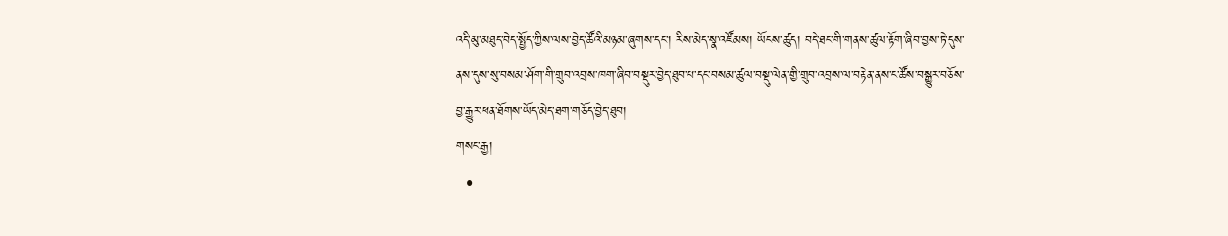འདི་མུ་མཐུད་བེད་སྤྱོད་ཀྱིས་ལས་བྱེད་ཚོའི་མཉམ་ཞུགས་དང་། རིས་མེད་སྣ་འཛོམས། ཡོངས་ཚུད། བདེ་ཐང་གི་གནས་ཚུལ་རྟོག་ཞིབ་བྱས་ཏེ་དུས་ནས་དུས་སུ་བསམ་ཤོག་གི་གྲུབ་འབྲས་ཁག་ཞིབ་བསྡུར་བྱེད་ཐུབ་པ་དང་བསམ་ཚུལ་བསྡུ་ལེན་གྱི་གྲུབ་འབྲས་ལ་བརྟེན་ནས་ང་ཚོས་བསྒྱུར་བཅོས་བྱ་རྒྱུར་ཕན་ཐོགས་ཡོད་མེད་ཐག་གཅོད་བྱེད་ཐུབ།
གསང་རྒྱ།
  •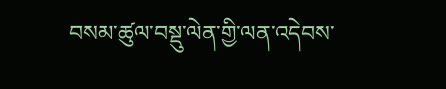བསམ་ཚུལ་བསྡུ་ལེན་གྱི་ལན་འདེབས་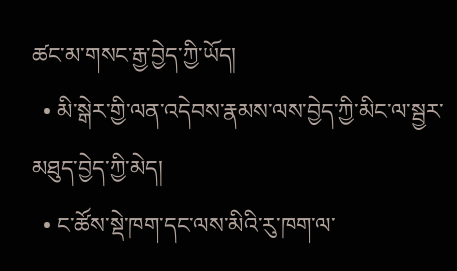ཚང་མ་གསང་རྒྱ་བྱེད་ཀྱི་ཡོད།
  • མི་སྒེར་གྱི་ལན་འདེབས་རྣམས་ལས་བྱེད་ཀྱི་མིང་ལ་སྦྱར་མཐུད་བྱེད་ཀྱི་མེད།
  • ང་ཚོས་སྡེ་ཁག་དང་ལས་མིའི་རུ་ཁག་ལ་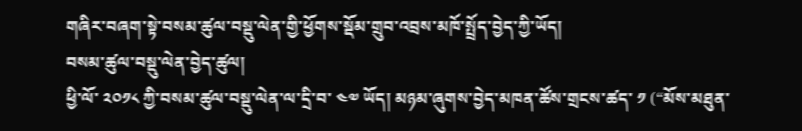གཞིར་བཞག་སྟེ་བསམ་ཚུལ་བསྡུ་ལེན་གྱི་ཕྱོགས་སྡོམ་གྲུབ་འབྲས་མཁོ་སྤྲོད་བྱེད་ཀྱི་ཡོད།
བསམ་ཚུལ་བསྡུ་ལེན་བྱེད་ཚུལ།
ཕྱི་ལོ་ ༢༠༡༨ ཀྱི་བསམ་ཚུལ་བསྡུ་ལེན་ལ་དྲི་བ་ ༤༧ ཡོད། མཉམ་ཞུགས་བྱེད་མཁན་ཚོས་གྲངས་ཚད་ ༡ (“མོས་མཐུན་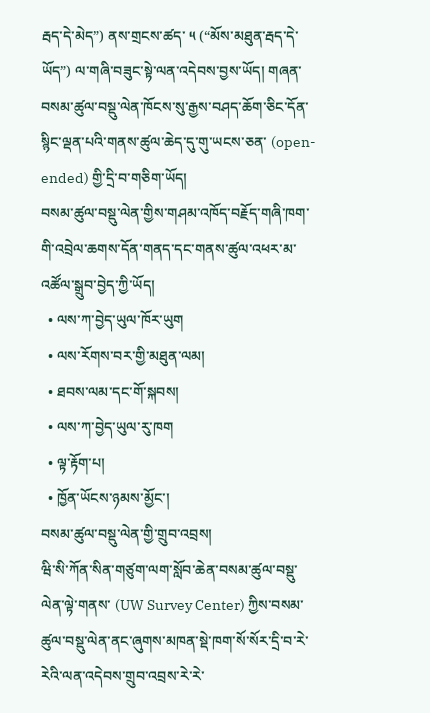རྦད་དེ་མེད”) ནས་གྲངས་ཚད་ ༥ (“མོས་མཐུན་རྦད་དེ་ཡོད”) ལ་གཞི་བཟུང་སྟེ་ལན་འདེབས་བྱས་ཡོད། གཞན་བསམ་ཚུལ་བསྡུ་ལེན་ཁོངས་སུ་རྒྱས་བཤད་ཆོག་ཅིང་དོན་སྙིང་ལྡན་པའི་གནས་ཚུལ་ཆེད་དུ་གུ་ཡངས་ཅན་ (open-ended) གྱི་དྲི་བ་གཅིག་ཡོད།
བསམ་ཚུལ་བསྡུ་ལེན་གྱིས་གཤམ་འཁོད་བརྗོད་གཞི་ཁག་གི་འབྲེལ་ཆགས་དོན་གནད་དང་གནས་ཚུལ་འཕར་མ་འཚོལ་སྒྲུབ་བྱེད་ཀྱི་ཡོད།
  • ལས་ཀ་བྱེད་ཡུལ་ཁོར་ཡུག
  • ལས་རོགས་བར་གྱི་མཐུན་ལམ།
  • ཐབས་ལམ་དང་གོ་སྐབས།
  • ལས་ཀ་བྱེད་ཡུལ་རུ་ཁག
  • ལྟ་རྟོག་པ།
  • ཁྱོན་ཡོངས་ཉམས་མྱོང་།
བསམ་ཚུལ་བསྡུ་ལེན་གྱི་གྲུབ་འབྲས།
ཝི་སི་ཀོན་སིན་གཙུག་ལག་སློབ་ཆེན་བསམ་ཚུལ་བསྡུ་ལེན་ལྟེ་གནས་ (UW Survey Center) ཀྱིས་བསམ་ཚུལ་བསྡུ་ལེན་ནང་ཞུགས་མཁན་སྡེ་ཁག་སོ་སོར་དྲི་བ་རེ་རེའི་ལན་འདེབས་གྲུབ་འབྲས་རེ་རེ་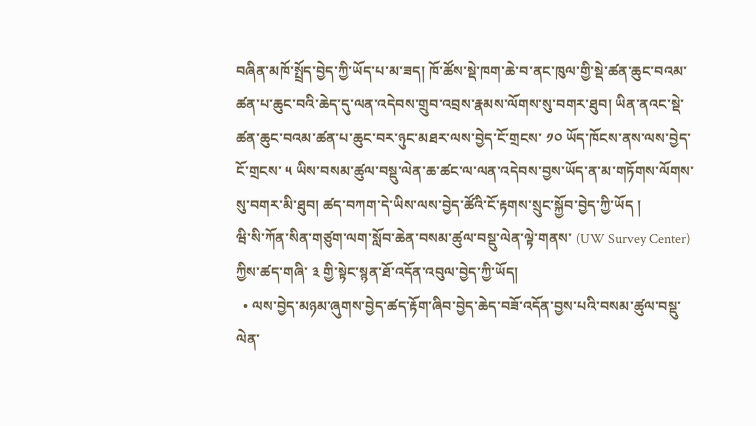བཞིན་མཁོ་སྤྲོད་བྱེད་ཀྱི་ཡོད་པ་མ་ཟད། ཁོ་ཚོས་སྡེ་ཁག་ཆེ་བ་ནང་ཁུལ་གྱི་སྡེ་ཚན་ཆུང་བའམ་ཚན་པ་ཆུང་བའི་ཆེད་དུ་ལན་འདེབས་གྲུབ་འབྲས་རྣམས་ལོགས་སུ་བགར་ཐུབ། ཡིན་ནའང་སྡེ་ཚན་ཆུང་བའམ་ཚན་པ་ཆུང་བར་ཉུང་མཐར་ལས་བྱེད་ངོ་གྲངས་ ༡༠ ཡོད་ཁོངས་ནས་ལས་བྱེད་ངོ་གྲངས་ ༥ ཡིས་བསམ་ཚུལ་བསྡུ་ལེན་ཆ་ཚང་ལ་ལན་འདེབས་བྱས་ཡོད་ན་མ་གཏོགས་ལོགས་སུ་བགར་མི་ཐུབ། ཚད་བཀག་དེ་ཡིས་ལས་བྱེད་ཚོའི་ངོ་རྟགས་སྲུང་སྐྱོབ་བྱེད་ཀྱི་ཡོད །
ཝི་སི་ཀོན་སིན་གཙུག་ལག་སློབ་ཆེན་བསམ་ཚུལ་བསྡུ་ལེན་ལྟེ་གནས་ (UW Survey Center) ཀྱིས་ཚད་གཞི་ ༣ གྱི་སྟེང་སྙན་ཐོ་འདོན་འབུལ་བྱེད་ཀྱི་ཡོད།
  • ལས་བྱེད་མཉམ་ཞུགས་བྱེད་ཚད་རྟོག་ཞིབ་བྱེད་ཆེད་བཟོ་འདོན་བྱས་པའི་བསམ་ཚུལ་བསྡུ་ལེན་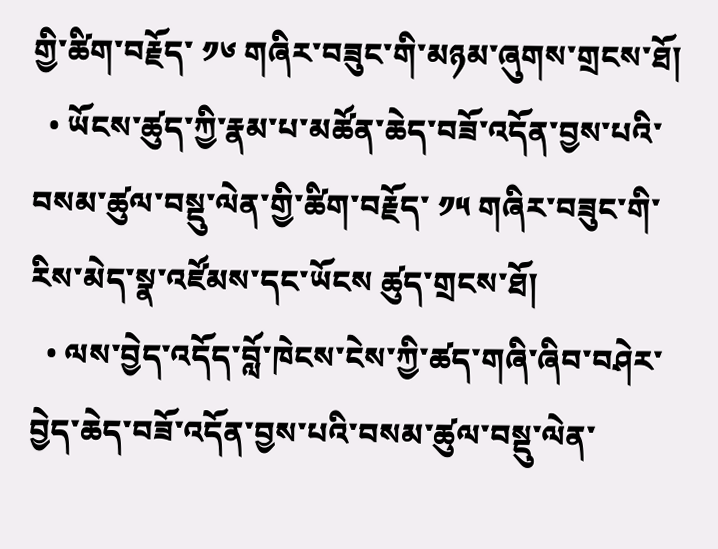གྱི་ཚིག་བརྗོད་ ༡༦ གཞིར་བཟུང་གི་མཉམ་ཞུགས་གྲངས་ཐོ།
  • ཡོངས་ཚུད་ཀྱི་རྣམ་པ་མཚོན་ཆེད་བཟོ་འདོན་བྱས་པའི་བསམ་ཚུལ་བསྡུ་ལེན་གྱི་ཚིག་བརྗོད་ ༡༥ གཞིར་བཟུང་གི་རིས་མེད་སྣ་འཛོམས་དང་ཡོངས ཚུད་གྲངས་ཐོ།
  • ལས་བྱེད་འདོད་བློ་ཁེངས་ངེས་ཀྱི་ཚད་གཞི་ཞིབ་བཤེར་བྱེད་ཆེད་བཟོ་འདོན་བྱས་པའི་བསམ་ཚུལ་བསྡུ་ལེན་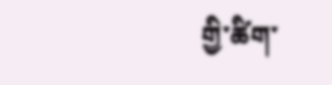གྱི་ཚིག་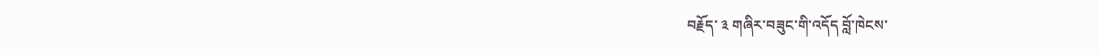བརྗོད་ ༣ གཞིར་བཟུང་གི་འདོད བློ་ཁེངས་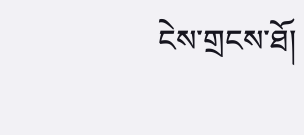ངེས་གྲངས་ཐོ།